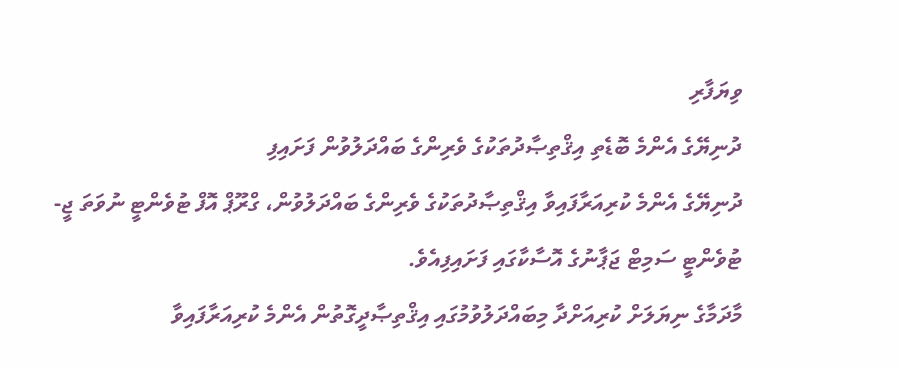ވިޔަފާރި
ދުނިޔޭގެ އެންމެ ބޮޑެތި އިޤްތިޞާދުތަކުގެ ވެރިންގެ ބައްދަލުވުން ފަށައިފި
ދުނިޔޭގެ އެންމެ ކުރިއަރާފައިވާ އިޤްތިޞާދުތަކުގެ ވެރިންގެ ބައްދަލުވުން، ގްރޫޕް އޮފް ޓުވެންޓީ ނުވަތަ ޖީ-ޓުވެންޓީ ސަމިޓް ޖަޕާނުގެ އޮސާކާގައި ފަށައިފިއެވެ.
މާދަމާގެ ނިޔަލަށް ކުރިއަށްދާ މިބައްދަލުވުމުގައި އިޤްތިޞާދީގޮތުން އެންމެ ކުރިއަރާފައިވާ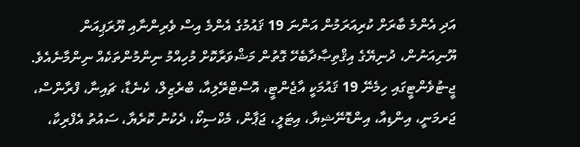އަދި އެންމެ ބާރަށް ކުރިއަރަމުން އަންނަ 19 ޤައުމުގެ އެންމެ އިސް ވެރިންނާއި ޔޫރަޕިއަން ޔޫނިއަނުން، ދުނިޔޭގެ އިޤްތިޞާދާބެހޭ ގޮތުން މަޝްވަރާކޮށް މުހިއްމު ނިންމުންތަކެއް ނިންމާނެއެވެ.
ޖީ-ޓުވެންޓީގައި ހިމެނޭ 19 ޤައުމަކީ އާޖެންޓީ، އޮސްޓްރޭލިއާ، ބްރެޒިލް، ކެނެޑާ، ޗައިނާ، ފްރާންސް، ޖަރމަނީ، އިންޑިއާ، އިންޑޮނޭޝިޔާ، އިޓަލީ، ޖަޕާން، މެކްސިކޯ، ދެކުނު ކޮރެޔާ، ސައުތު އެފްރިކާ،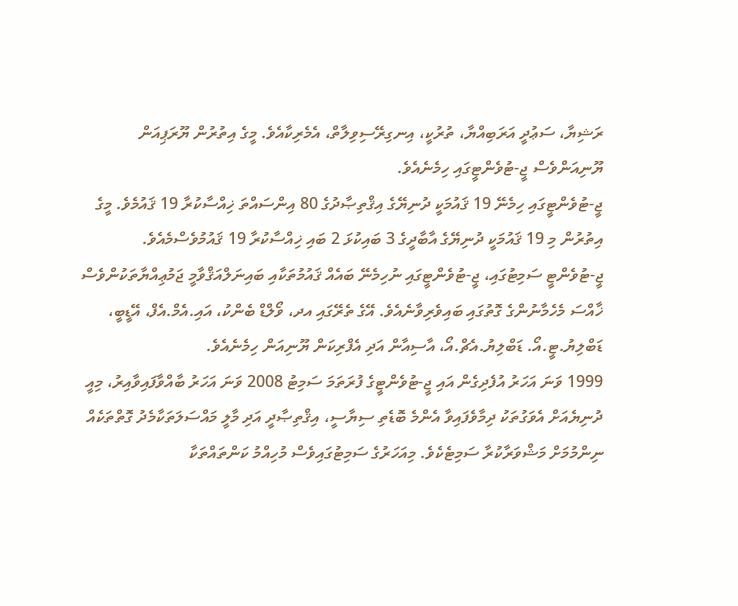ރަޝިޔާ، ސަޢުދީ އަރަބިއްޔާ، ތުރުކީ، އިނގިރޭސިވިލާތް، އެމެރިކާއެވެ. މީގެ އިތުރުން ޔޫރަޕިއަން ޔޫނިއަންވެސް ޖީ-ޓުވެންޓީގައި ހިމެނެއެވެ.
ޖީ-ޓުވެންޓީގައި ހިމެނޭ 19 ޤައުމަކީ ދުނިޔޭގެ އިޤްތިޞާދުގެ 80 އިންސައްތަ ޚިއްސާކުރާ 19 ޤައުމެވެ. މީގެ އިތުރުން މި 19 ޤައުމަކީ ދުނިޔޭގެ އާބާދީގެ 3 ބައިކުޅަ 2 ބައި ޚިއްސާކުރާ 19 ޤައުމުވެސްމެއެވެ.
ޖީ-ޓުވެންޓީ ސަމިޓުގައި، ޖީ-ޓުވެންޓީގައި ނުހިމެނޭ ބައެއް ޤައުމުތަކާއި ބައިނަލްއަޤްވާމީ ޖަމުޢިއްޔާތަކުންވެސް ޚާއްސަ މެހެމާނުންގެ ގޮތުގައި ބައިވެރިވާނެއެވެ. އޭގެ ތެރޭގައި އދ، ވޯލްޑް ބެންކު، އައި.އެމް.އެފް، އޭޑީބީ، ޑަބްލިޔު.ޓީ.އޯ. ޑަބްލިޔު.އެޗް.އޯ، އާސިއާން އަދި އެފްރިކަން ޔޫނިއަން ހިމެނެއެވެ.
1999 ވަނަ އަހަރު އުފެދިގެން އައި ޖީ-ޓުވެންޓީގެ ފުރަތަމަ ސަމިޓު 2008 ވަނަ އަހަރު ބާއްވާފައިވާއިރު، މިއީ ދުނިޔެއަށް އެވަގުތަކު ދިމާވެފައިވާ އެންމެ ބޮޑެތި ސިޔާސީ، އިޤްތިޞާދީ އަދި މާލީ މައްސަލަތަކާމެދު ގޮތްތަކެއް ނިންމުމަށް މަޝްވަރާކުރާ ސަމިޓެކެވެ. މިއަހަރުގެ ސަމިޓުގައިވެސް މުހިއްމު ކަންތައްތަކާ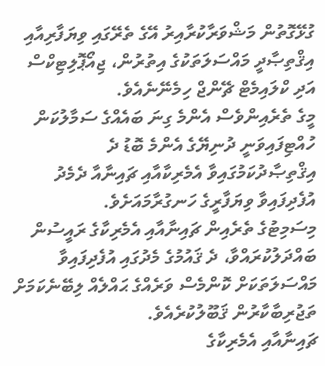ގުޅޭގޮތުން މަޝްވަރާކުރާއިރު އޭގެ ތެރޭގައި ވިޔަފާރިއާއި އިޤްތިޞާދީ މައްސަލަތަކުގެ އިތުރުން، ޖިއޯޕޮލިޓިކްސް އަދި ކްލައިމެޓް ޗޭންޖް ހިމެނޭނެއެވެ.
މީގެ ތެރެއިންވެސް އެންމެ ގިނަ ބައެއްގެ ސަމާލުކަން ހުއްޓިފައިވަނީ ދުނިޔޭގެ އެންމެ ބޮޑު ދެ އިޤްތިޞާދުކަމުގައިވާ އެމެރިކާއާއި ޗައިނާއާ ދެމެދު އުފެދިފައިވާ ވިޔަފާރީގެ ހަނގުރާމައަށެވެ.
މިސަމިޓުގެ ތެރެއިން ޗައިނާއާއި އެމެރިކާގެ ރައީސުން ބައްދަލުކުރައްވާ، ދެ ޤައުމުގެ މެދުގައި އުފެދިފައިވާ މައްސަލަތަކަށް ކޮންމެސް ވަރެއްގެ ޙައްލެއް ލިބޭނެކަމަށް ތަޖުރިބާކާރުން ޤަބޫލުކުރެއެވެ.
ޗައިނާއާއި އެމެރިކާގެ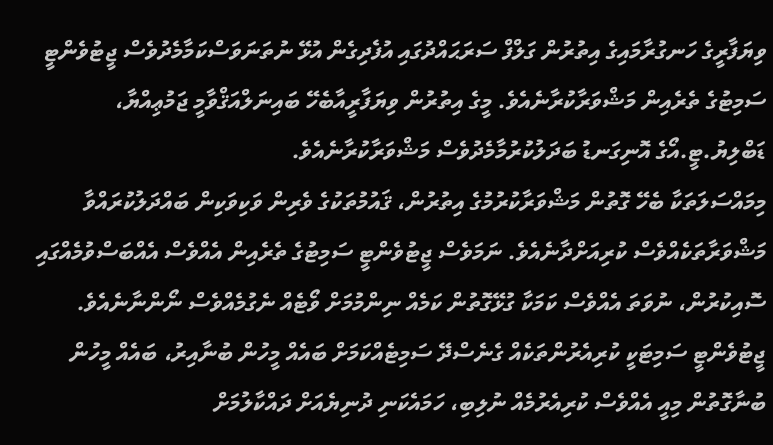ވިޔަފާރީގެ ހަނގުރާމައިގެ އިތުރުން ގަލްފް ސަރަޙައްދުގައި އުފެދިގެން އުޅޭ ނުތަނަވަސްކަމާމެދުވެސް ޖީޓުވެންޓީ ސަމިޓުގެ ތެރެއިން މަޝްވަރާކުރާނެއެވެ. މީގެ އިތުރުން ވިޔަފާރީއާބެހޭ ބައިނަލްއަޤްވާމީ ޖަމުޢިއްޔާ، ޑަބްލިޔު.ޓީ.އޯގެ އޮނިގަނޑު ބަދަލުކުރުމާމެދުވެސް މަޝްވަރާކުރާނެއެވެ.
މިމައްސަލަތަކާ ބެހޭ ގޮތުން މަޝްވަރާކުރުމުގެ އިތުރުން، ޤައުމުތަކުގެ ވެރިން ވަކިވަކިން ބައްދަލުކުރައްވާ މަޝްވަރާތަކެއްވެސް ކުރިއަށްދާނެއެވެ. ނަމަވެސް ޖީޓުވެންޓީ ސަމިޓުގެ ތެރެއިން އެއްވެސް އެއްބަސްވުމެއްގައި ސޮއިކުރުން، ނުވަތަ އެއްވެސް ކަމަކާ ގުޅޭގޮތުން ކަމެއް ނިންމުމަށް ވޯޓެއް ނެގުމެއްވެސް ނޯންނާނެއެވެ.
ޖީޓުވެންޓީ ސަމިޓަކީ ކުރިއެރުންތަކެއް ގެނެސްދޭ ސަމިޓެއްކަމަށް ބައެއް މީހުން ބުނާއިރު، ބައެއް މީހުން ބުނާގޮތުން މިއީ އެއްވެސް ކުރިއެރުމެއް ނުލިބި، ހަމައެކަނި ދުނިޔެއަށް ދައްކާލުމަށް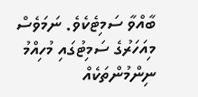ބާއްވާ ސަމިޓެކެވެ. ނަމަވެސް މިއަހަރުގެ ސަމިޓުގައި މުހިއްމު ނިންމުންތަކެއް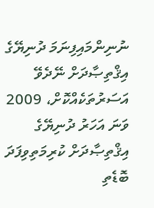ނުނިންމައިފިނަމަ ދުނިޔޭގެ އިޤްތިޞާދަށް ނޭދެވޭ އަސަރުތަކެއްކޮށް، 2009 ވަނަ އަހަރު ދުނިޔޭގެ އިޤްތިޞާދަށް ކުރިމަތިވިފަދަ ބޮޑެތި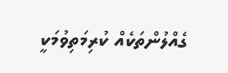ގެއްލުންތަކެއް ކުރިމަތިވުމަކީ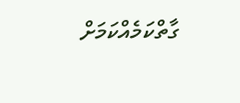ގާތްކަމެއްކަމަށް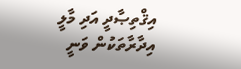އިޤްތިޞާދީ އަދި މާލީ އިދާރާތަކުން ވަނީ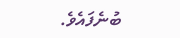ބުނެފައެވެ.